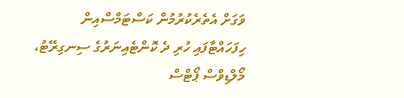ވަގަށް އެތެރެކުރުމުން ކަސްޓަމްސްއިން ހިފަހައްޓާފައި ހުރި ދެ ކޮންޓެއިނަރުގެ ސިނގިރޭޓު، މޯލްޑިވްސް ޕޯޓްސް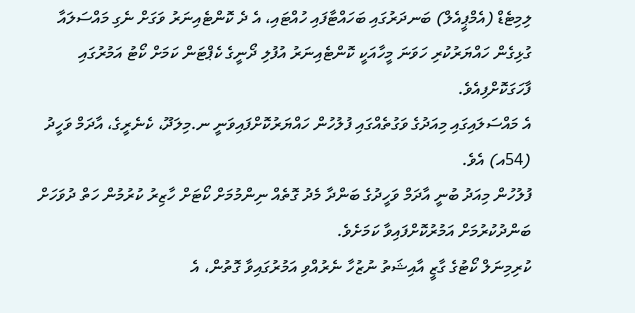ލިމިޓެޑް (އެމްޕީއެލް) ބަނދަރުގައި ބަހައްޓާފައި ހުއްޓައި، އެ ދެ ކޮންޓެއިނަރު ވަގަށް ނެގި މައްސަލައާ ގުޅިގެން ހައްޔަރުކުރި ހަވަނަ މީހާއަކީ ކޮންޓެއިނަރު އުފުލި ދޯނީގެ ކެޕްޓަން ކަމަށް ކޯޓު އަމުރުގައި ފާހަގަކޮށްފިއެވެ.
އެ މައްސަލައިގައި މިއަދުގެ ވަގުތެއްގައި ފުލުހުން ހައްޔަރުކޮށްފައިވަނީ ނ.މިލަދޫ، ކެނެރީގެ، އާދަމް ވަހީދު (54އ) އެވެ.
ފުލުހުން މިއަދު ބުނީ އާދަމް ވަހީދުގެ ބަންދާ މެދު ގޮތެއް ނިންމުމަށް ކޯޓަށް ހާޒިރު ކުރުމުން ހަތް ދުވަހަށް ބަންދުކުރުމަށް އަމުރުކޮށްފައިވާ ކަމަށެވެ.
ކުރިމިނަލް ކޯޓުގެ ގާޒީ އާއިޝަތު ނުޒުހާ ނެރުއްވި އަމުރުގައިވާ ގޮތުން، އެ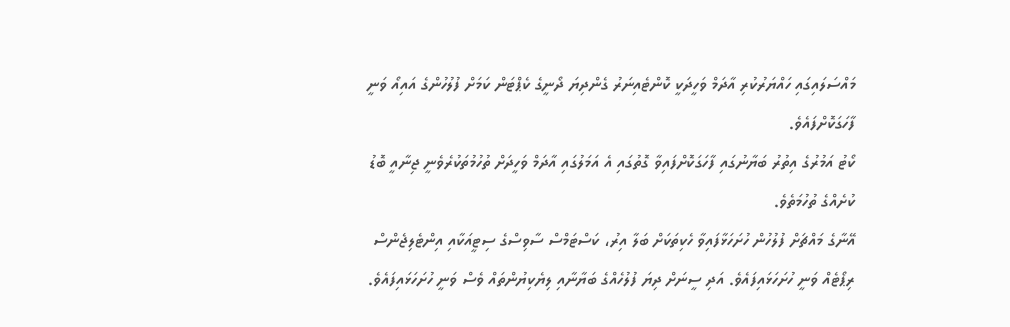މައްސަލައިގައި ހައްޔަރުކުރި އާދަމް ވަހީދަކީ ކޮންޓެއިނަރު ގެންދިޔަ ދޯނީގެ ކެޕްޓަން ކަމަށް ފުލުހުންގެ އައިއޯ ވަނީ ފާހަގަކޮށްފައެވެ.
ކޯޓު އަމުރުގެ އިތުރު ބަޔާނުގައި ފާހަގަކޮށްފައިވާ ގޮތުގައި އެ އަމަލުގައި އާދަމް ވަހީދަށް ތުހުމުތަކުރެވެނީ ޖިނާއީ ބޮޑު ކުށެއްގެ ތުހުމަތެވެ.
އޭނާގެ މައްޗަށް ފުލުހުން ހުށަހަޅާފައިވާ ހެކިތަކަށް ބަލާ އިރު، ކަސްޓަމްސް ސާވިސްގެ ސިޓީއަކާއި އިންޓެލިޖެންސް ރިޕޯޓެއް ވަނީ ހުށަހަޅައިފައެވެ. އަދި ސީނަށް ދިޔަ ފުލުހެއްގެ ބަޔާނާއި ލިޔެކިޔުންތައް ވެސް ވަނީ ހުށަހަޅައިފައެވެ.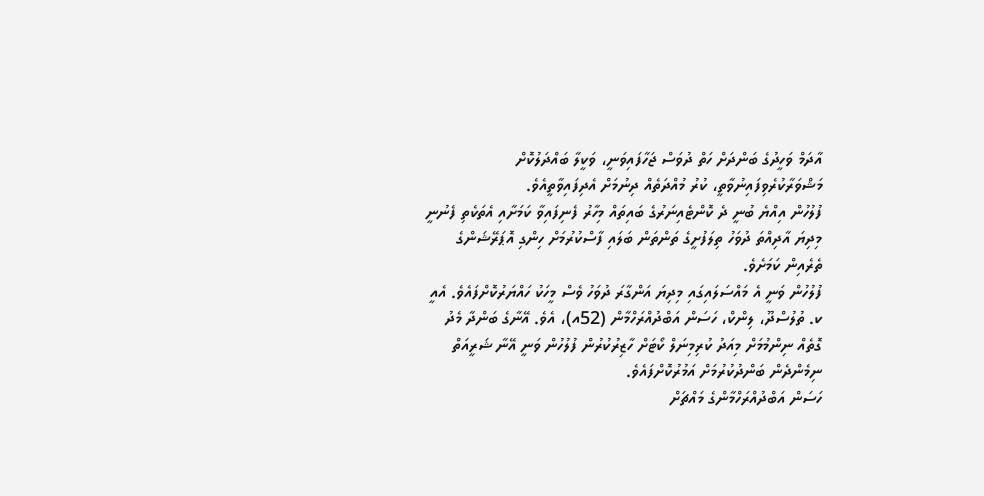އާދަމް ވަހީދުގެ ބަންދަށް ހަތް ދުވަސް ޖަހާފައިވަނީ، ވަކީލާ ބައްދަލުކޮށް މަޝްވަރާކުރެވިފައިނުވާތީ، ކުރު މުއްދަތެއް ދިނުމަށް އެދިފައިވާތީއެވެ.
ފުލުހުން އިއްޔެ ބުނީ ދެ ކޮންޓެއިނަރުގެ ބައިތައް މިހާރު ފެނިފައިވާ ކަމަށާއި އެތަކެތި ފެނުނީ މިދިޔަ އާދިއްތަ ދުވަހު ތިލަފުށީގެ ތަންތަން ބަލައި ފާސްކުރުމަށް ހިންގި އޮޕަރޭޝަންގެ ތެރެއިން ކަމަށެވެ.
ފުލުހުން ވަނީ އެ މައްސަލައިގައި މިދިޔަ އަންގާރަ ދުވަހު ވެސް މީހަކު ހައްޔަރުކޮށްފައެވެ. އެއީ ކ. ތުލުސްދޫ، ލިންކް، ހަސަން އަބްދުއްރަހްމާން (52އ)، އެވެ. އޭނާގެ ބަންދާ މެދު ގޮތެއް ނިންމުމަށް މިއަދު ކުރިމިނަލް ކޯޓަށް ހާޒިރުކުރުން ފުލުހުން ވަނީ އޭނާ ޝަރީއަތް ނިމެންދެން ބަންދުކުރުމަށް އަމުރުކޮށްފައެވެ.
ހަސަން އަބްދުއްރަހްމާންގެ މައްޗަށް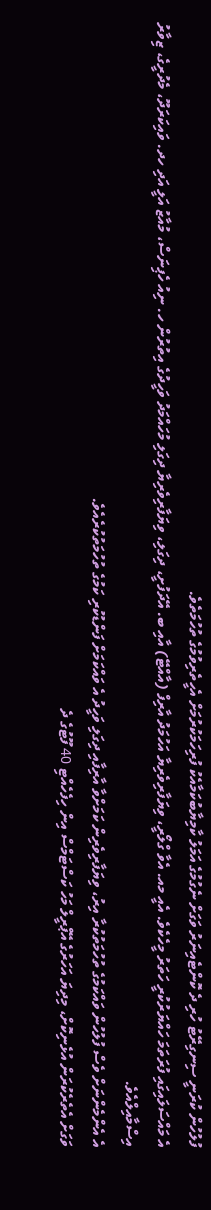ފުލުހުން ކުރަނީ ސިނގިރޭޓު ހުރި ދެ ކޮންޓެއިނަރު ވަގަށް ނެގުމުގެ އަމަލު ކާމިޔާބުކަމާއެކު ފުރިހަމަކުރުމަށް އެހީތެރިވުމުގެ ތުހުމަތެވެ.
އެ މައްސަލައިގައި ފުރަތަމަ ހައްޔަރުކުރީ ހަތަރު މީހެކެވެ. އެއީ މއ. އެވާ ގްލޯރީ، ވިޔަފާރިވެރިޔާ އަހުމަދު އާރިފް (އާއްޓޭ) އާއި ބ. އޭދަފުށީ، ދިގަލި، ވިޔަފާރިވެރިޔާ ދިގަލި މުހައްމަދު ވަހީދުގެ އިތުރުން ހ. ނިއު ހެޕިނަސް، މުއާޒު އަލީ އަދި ހދ. ވައިކަރަދޫ، މެދުރީގެ، ޒިވާރު އިސްމާއިލްއެވެ.
އެ އެންމެންނަށް ވެސް ފުލުހުން ވައްކަމުގެ ތުހުމަތުކުރާ އިރު، ވިޔަފާރިވެރިން ކަމަށްވާ އާރިފާއި ދިގަލި ވަހީދު އެ ވައްކަމަށް ފަންޑުކުރި ކަމުގެ ތުހުމަތުކުރެއެވެ.
ވަގަށް އެތެރެކުރަން އުޅެނިކޮށް، މިދިޔަ އަހަރުގެ އޭޕްރީލް މަހު ކަސްޓަމްސް އިން ހިފެހެއްޓި 40 ފޫޓުގެ ދެ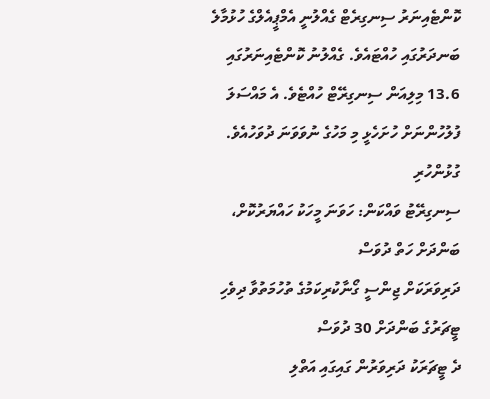ކޮންޓެއިނަރު ސިނގިރެޓް ގެއްލުނީ އެމްޕީއެލްގެ ހުޅުމާލެ ބަނދަރުގައި ހުއްޓައެވެ. ގެއްލުނު ކޮންޓެއިނަރުގައި 13.6 މިލިއަން ސިނގިރޭޓް ހުއްޓެވެ. އެ މައްސަލަ ފުލުހުންނަށް ހުށަހެޅީ މި މަހުގެ ނުވަވަނަ ދުވަހުއެވެ.
ގުޅުންހުރި
ސިނގިރޭޓު ވައްކަން: ހަވަނަ މީހަކު ހައްޔަރުކޮށް، ބަންދަށް ހަތް ދުވަސް
ދަރިވަރަކަށް ޖިންސީ ގޯނާކުރިކަމުގެ ތުހުމަތުވާ ދިވެހި ޓީޗަރުގެ ބަންދަށް 30 ދުވަސް
ދެ ޓީޗަރަކު ދަރިވަރުން ގައިގައި އަތްލި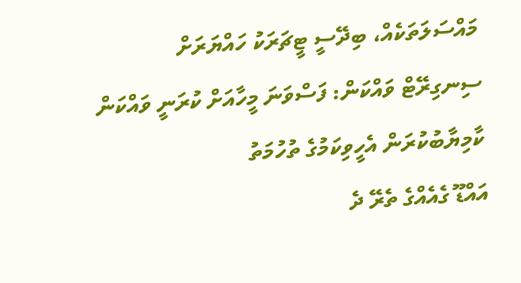މައްސަލަތަކެއް، ބިދޭސީ ޓީޗަރަކު ހައްޔަރަށް
ސިނގިރޭޓް ވައްކަން: ފަސްވަނަ މީހާއަށް ކުރަނީ ވައްކަން ކާމިޔާބުކުރަން އެހީވިކަމުގެ ތުހުމަތު
އައްޑޫ ގެއެއްގެ ތެރޭ ދެ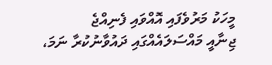މީހަކު މަރުވެފައި އޮއްވައި ފެނިއްޖެ
ޖިނާއީ މައްސަލައެއްގައި ދައުވާނުކުރާ ނަމަ،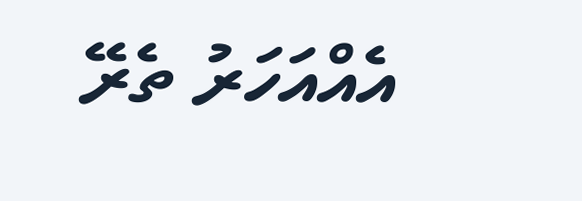އެއްއަހަރު ތެރޭ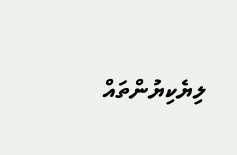ލިޔެކިޔުންތައް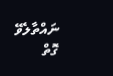ނައްތާލެވޭ ގޮތް